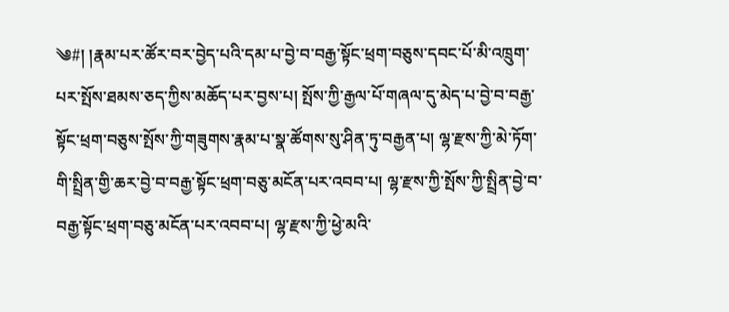༄#། །རྣམ་པར་ཚོར་བར་བྱེད་པའི་དམ་པ་བྱེ་བ་བརྒྱ་སྟོང་ཕྲག་བཅུས་དབང་པོ་མི་འཁྲུག་པར་སྤོས་ཐམས་ཅད་ཀྱིས་མཆོད་པར་བྱས་པ། སྤོས་ཀྱི་རྒྱལ་པོ་གཞལ་དུ་མེད་པ་བྱེ་བ་བརྒྱ་སྟོང་ཕྲག་བཅུས་སྤོས་ཀྱི་གཟུགས་རྣམ་པ་སྣ་ཚོགས་སུ་ཤིན་ཏུ་བརྒྱན་པ། ལྷ་རྫས་ཀྱི་མེ་ཏོག་གི་སྤྲིན་གྱི་ཆར་བྱེ་བ་བརྒྱ་སྟོང་ཕྲག་བཅུ་མངོན་པར་འབབ་པ། ལྷ་རྫས་ཀྱི་སྤོས་ཀྱི་སྤྲིན་བྱེ་བ་བརྒྱ་སྟོང་ཕྲག་བཅུ་མངོན་པར་འབབ་པ། ལྷ་རྫས་ཀྱི་ཕྱེ་མའི་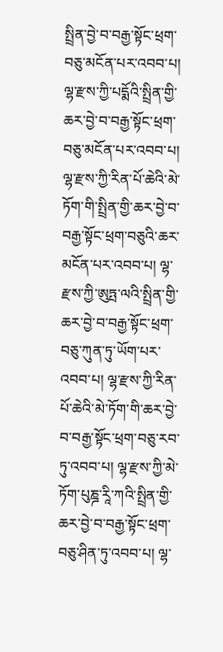སྤྲིན་བྱེ་བ་བརྒྱ་སྟོང་ཕྲག་བཅུ་མངོན་པར་འབབ་པ། ལྷ་རྫས་ཀྱི་པདྨོའི་སྤྲིན་གྱི་ཆར་བྱེ་བ་བརྒྱ་སྟོང་ཕྲག་བཅུ་མངོན་པར་འབབ་པ། ལྷ་རྫས་ཀྱི་རིན་པོ་ཆེའི་མེ་ཏོག་གི་སྤྲིན་གྱི་ཆར་བྱེ་བ་བརྒྱ་སྟོང་ཕྲག་བཅུའི་ཆར་མངོན་པར་འབབ་པ། ལྷ་རྫས་ཀྱི་ཨུཏྤ་ལའི་སྤྲིན་གྱི་ཆར་བྱེ་བ་བརྒྱ་སྟོང་ཕྲག་བཅུ་ཀུན་ཏུ་ཡོག་པར་འབབ་པ། ལྷ་རྫས་ཀྱི་རིན་པོ་ཆེའི་མེ་ཏོག་གི་ཆར་བྱེ་བ་བརྒྱ་སྟོང་ཕྲག་བཅུ་རབ་ཏུ་འབབ་པ། ལྷ་རྫས་ཀྱི་མེ་ཏོག་པུཎྜ་རཱི་ཀའི་སྤྲིན་གྱི་ཆར་བྱེ་བ་བརྒྱ་སྟོང་ཕྲག་བཅུ་ཤིན་ཏུ་འབབ་པ། ལྷ་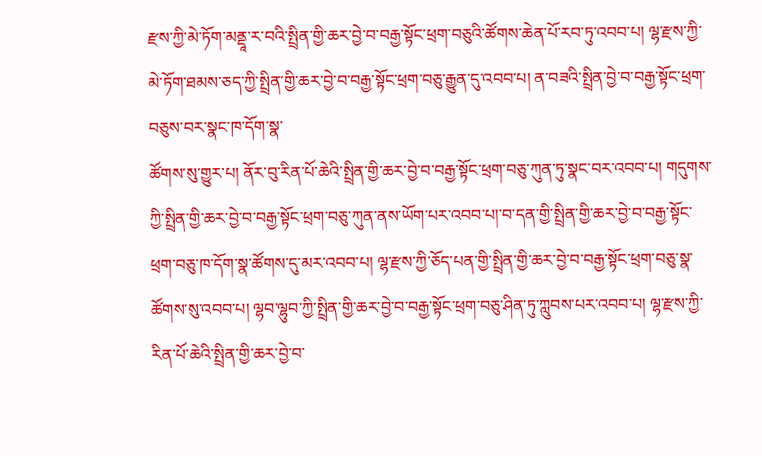རྫས་ཀྱི་མེ་ཏོག་མནྡཱ་ར་བའི་སྤྲིན་གྱི་ཆར་བྱེ་བ་བརྒྱ་སྟོང་ཕྲག་བཅུའི་ཚོགས་ཆེན་པོ་རབ་ཏུ་འབབ་པ། ལྷ་རྫས་ཀྱི་མེ་ཏོག་ཐམས་ཅད་ཀྱི་སྤྲིན་གྱི་ཆར་བྱེ་བ་བརྒྱ་སྟོང་ཕྲག་བཅུ་རྒྱུན་དུ་འབབ་པ། ན་བཟའི་སྤྲིན་བྱེ་བ་བརྒྱ་སྟོང་ཕྲག་བཅུས་བར་སྣང་ཁ་དོག་སྣ་
ཚོགས་སུ་གྱུར་པ། ནོར་བུ་རིན་པོ་ཆེའི་སྤྲིན་གྱི་ཆར་བྱེ་བ་བརྒྱ་སྟོང་ཕྲག་བཅུ་ཀུན་ཏུ་སྣང་བར་འབབ་པ། གདུགས་ཀྱི་སྤྲིན་གྱི་ཆར་བྱེ་བ་བརྒྱ་སྟོང་ཕྲག་བཅུ་ཀུན་ནས་ཡོག་པར་འབབ་པ།་བ་དན་གྱི་སྤྲིན་གྱི་ཆར་བྱེ་བ་བརྒྱ་སྟོང་ཕྲག་བཅུ་ཁ་དོག་སྣ་ཚོགས་དུ་མར་འབབ་པ། ལྷ་རྫས་ཀྱི་ཅོད་པན་གྱི་སྤྲིན་གྱི་ཆར་བྱེ་བ་བརྒྱ་སྟོང་ཕྲག་བཅུ་སྣ་ཚོགས་སུ་འབབ་པ། ལྷབ་ལྷུབ་ཀྱི་སྤྲིན་གྱི་ཆར་བྱེ་བ་བརྒྱ་སྟོང་ཕྲག་བཅུ་ཤིན་ཏུ་ཀླུབས་པར་འབབ་པ། ལྷ་རྫས་ཀྱི་རིན་པོ་ཆེའི་སྤྲིན་གྱི་ཆར་བྱེ་བ་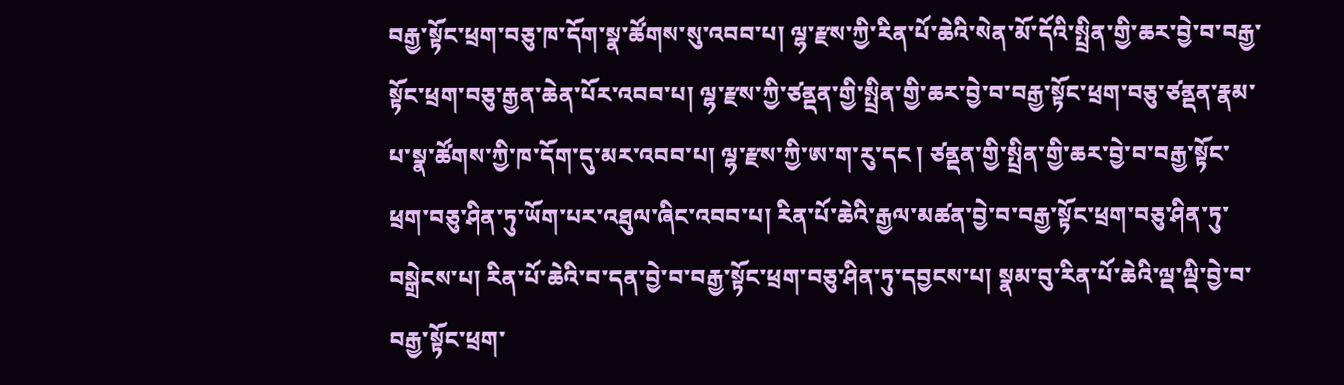བརྒྱ་སྟོང་ཕྲག་བཅུ་ཁ་དོག་སྣ་ཚོགས་སུ་འབབ་པ། ལྷ་རྫས་ཀྱི་རིན་པོ་ཆེའི་སེན་མོ་དོའི་སྤྲིན་གྱི་ཆར་བྱེ་བ་བརྒྱ་སྟོང་ཕྲག་བཅུ་རྒྱན་ཆེན་པོར་འབབ་པ། ལྷ་རྫས་ཀྱི་ཙནྡན་གྱི་སྤྲིན་གྱི་ཆར་བྱེ་བ་བརྒྱ་སྟོང་ཕྲག་བཅུ་ཙནྡན་རྣམ་པ་སྣ་ཚོགས་ཀྱི་ཁ་དོག་དུ་མར་འབབ་པ། ལྷ་རྫས་ཀྱི་ཨ་ག་རུ་དང ། ཙནྡན་གྱི་སྤྲིན་གྱི་ཆར་བྱེ་བ་བརྒྱ་སྟོང་ཕྲག་བཅུ་ཤིན་ཏུ་ཡོག་པར་འཐུལ་ཞིང་འབབ་པ། རིན་པོ་ཆེའི་རྒྱལ་མཚན་བྱེ་བ་བརྒྱ་སྟོང་ཕྲག་བཅུ་ཤིན་ཏུ་བསྒྲེངས་པ། རིན་པོ་ཆེའི་བ་དན་བྱེ་བ་བརྒྱ་སྟོང་ཕྲག་བཅུ་ཤིན་ཏུ་དབྱངས་པ། སྣམ་བུ་རིན་པོ་ཆེའི་ལྡ་ལྡི་བྱེ་བ་བརྒྱ་སྟོང་ཕྲག་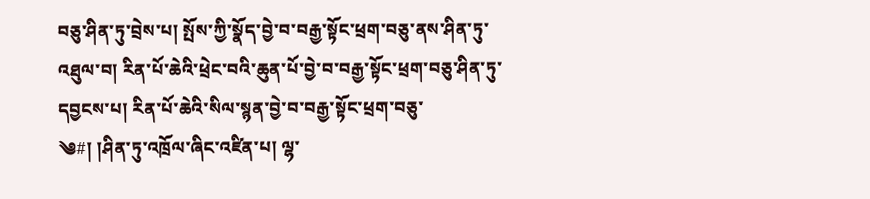བཅུ་ཤིན་ཏུ་བྲེས་པ། སྤོས་ཀྱི་སྣོད་བྱེ་བ་བརྒྱ་སྟོང་ཕྲག་བཅུ་ནས་ཤིན་ཏུ་འཐུལ་བ། རིན་པོ་ཆེའི་ཕྲེང་བའི་ཆུན་པོ་བྱེ་བ་བརྒྱ་སྟོང་ཕྲག་བཅུ་ཤིན་ཏུ་དབྱངས་པ། རིན་པོ་ཆེའི་སིལ་སྙན་བྱེ་བ་བརྒྱ་སྟོང་ཕྲག་བཅུ་
༄#། །ཤིན་ཏུ་འཁྲོལ་ཞིང་འཛིན་པ། ལྷ་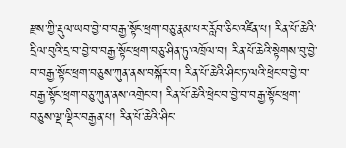རྫས་ཀྱི་རྡུལ་ཡབ་བྱེ་བ་བརྒྱ་སྟོང་ཕྲག་བཅུ་རྣམ་པར་རློབ་ཅིང་འཛིན་པ། རིན་པོ་ཆེའི་དྲིལ་བུའི་དྲ་བ་བྱེ་བ་བརྒྱ་སྟོང་ཕྲག་བཅུ་ཤིན་ཏུ་འཁྲོལ་བ། རིན་པོ་ཆེའི་སྟེགས་བུ་བྱེ་བ་བརྒྱ་སྟོང་ཕྲག་བཅུས་ཀུན་ནས་བསྐོར་བ། རིན་པོ་ཆེའི་ཤིང་ཏ་ལའི་ཕྲེང་བ་བྱེ་བ་བརྒྱ་སྟོང་ཕྲག་བཅུ་ཀུན་ནས་འགྲེང་བ། རིན་པོ་ཆེའི་ཕྲེང་བ་བྱེ་བ་བརྒྱ་སྟོང་ཕྲག་བཅུས་ལྡ་ལྡིར་བརྒྱན་པ། རིན་པོ་ཆེའི་ཤིང་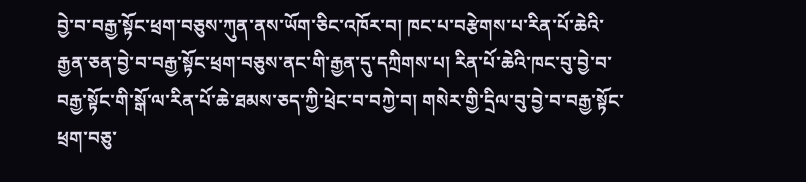བྱེ་བ་བརྒྱ་སྟོང་ཕྲག་བཅུས་ཀུན་ནས་ཡོག་ཅིང་འཁོར་བ། ཁང་པ་བརྩེགས་པ་རིན་པོ་ཆེའི་རྒྱན་ཅན་བྱེ་བ་བརྒྱ་སྟོང་ཕྲག་བཅུས་ནང་གི་རྒྱན་དུ་དཀྲིགས་པ། རིན་པོ་ཆེའི་ཁང་བུ་བྱེ་བ་བརྒྱ་སྟོང་གི་སྒོ་ལ་རིན་པོ་ཆེ་ཐམས་ཅད་ཀྱི་ཕྲེང་བ་བཀྱེ་བ། གསེར་གྱི་དྲིལ་བུ་བྱེ་བ་བརྒྱ་སྟོང་ཕྲག་བཅུ་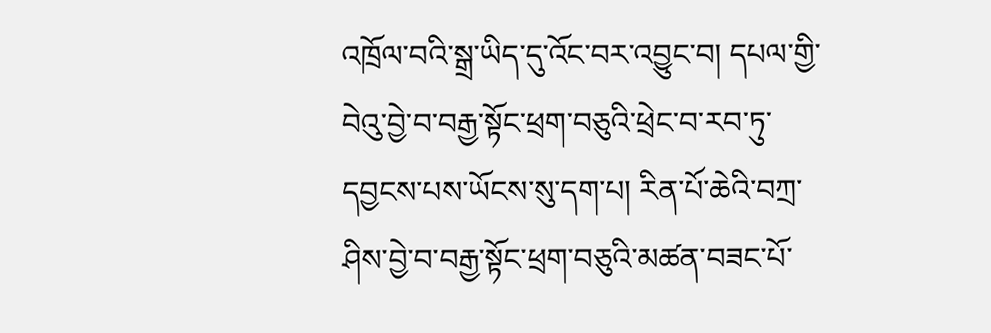འཁྲོལ་བའི་སྒྲ་ཡིད་དུ་འོང་བར་འབྱུང་བ། དཔལ་གྱི་བེའུ་བྱེ་བ་བརྒྱ་སྟོང་ཕྲག་བཅུའི་ཕྲེང་བ་རབ་ཏུ་དབྱངས་པས་ཡོངས་སུ་དག་པ། རིན་པོ་ཆེའི་བཀྲ་ཤིས་བྱེ་བ་བརྒྱ་སྟོང་ཕྲག་བཅུའི་མཚན་བཟང་པོ་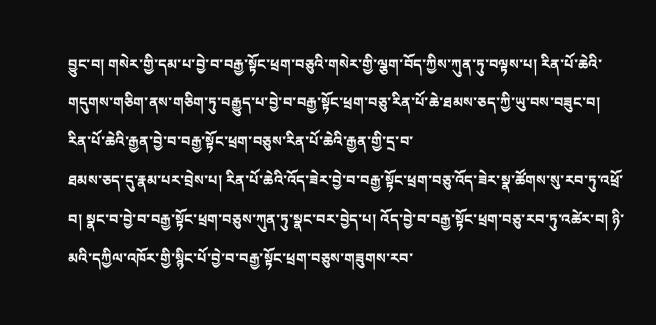བྱུང་བ། གསེར་གྱི་དམ་པ་བྱེ་བ་བརྒྱ་སྟོང་ཕྲག་བཅུའི་གསེར་གྱི་ལྕག་བོད་ཀྱིས་ཀུན་ཏུ་བལྟས་པ། རིན་པོ་ཆེའི་གདུགས་གཅིག་ནས་གཅིག་ཏུ་བརྒྱུད་པ་བྱེ་བ་བརྒྱ་སྟོང་ཕྲག་བཅུ་རིན་པོ་ཆེ་ཐམས་ཅད་ཀྱི་ཡུ་བས་བཟུང་བ། རིན་པོ་ཆེའི་རྒྱན་བྱེ་བ་བརྒྱ་སྟོང་ཕྲག་བཅུས་རིན་པོ་ཆེའི་རྒྱན་གྱི་དྲ་བ་
ཐམས་ཅད་དུ་རྣམ་པར་བྲེས་པ། རིན་པོ་ཆེའི་འོད་ཟེར་བྱེ་བ་བརྒྱ་སྟོང་ཕྲག་བཅུ་འོད་ཟེར་སྣ་ཚོགས་སུ་རབ་ཏུ་འཕྲོ་བ། སྣང་བ་བྱེ་བ་བརྒྱ་སྟོང་ཕྲག་བཅུས་ཀུན་ཏུ་སྣང་བར་བྱེད་པ། འོད་བྱེ་བ་བརྒྱ་སྟོང་ཕྲག་བཅུ་རབ་ཏུ་འཚེར་བ། ཉི་མའི་དཀྱིལ་འཁོར་གྱི་སྙིང་པོ་བྱེ་བ་བརྒྱ་སྟོང་ཕྲག་བཅུས་གཟུགས་རབ་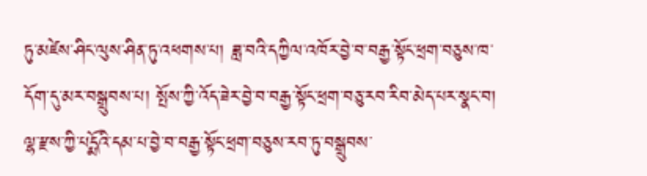ཏུ་མཛེས་ཤིང་ལུས་ཤིན་ཏུ་འཕགས་པ། ཟླ་བའི་དཀྱིལ་འཁོར་བྱེ་བ་བརྒྱ་སྟོང་ཕྲག་བཅུས་ཁ་དོག་དུ་མར་བསྒྲུབས་པ། སྤོས་ཀྱི་འོད་ཟེར་བྱེ་བ་བརྒྱ་སྟོང་ཕྲག་བཅུ་རབ་རིབ་མེད་པར་སྣང་བ། ལྷ་རྫས་ཀྱི་པདྨོའི་དམ་པ་བྱེ་བ་བརྒྱ་སྟོང་ཕྲག་བཅུས་རབ་ཏུ་བསྒྲུབས་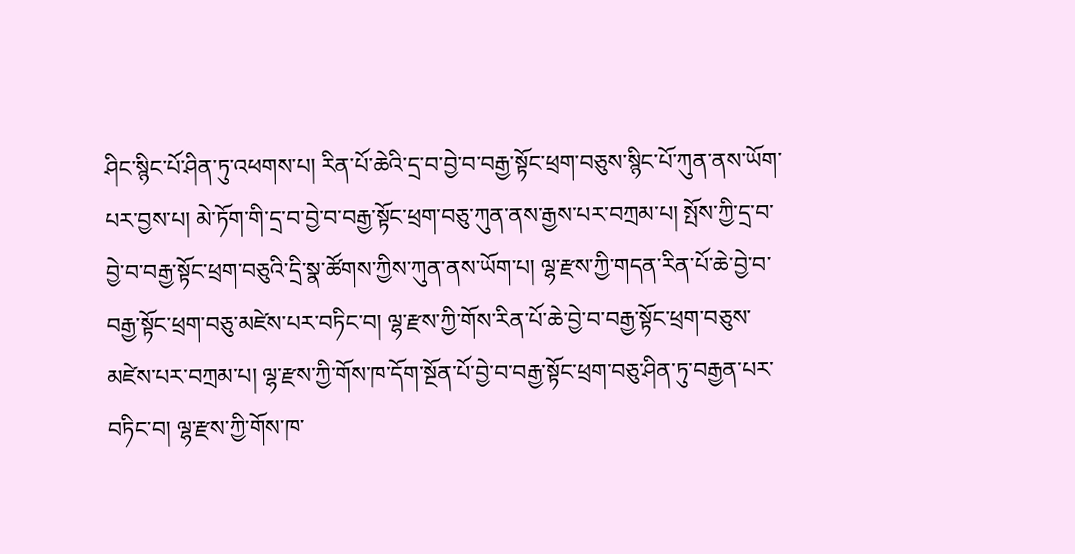ཤིང་སྙིང་པོ་ཤིན་ཏུ་འཕགས་པ། རིན་པོ་ཆེའི་དྲ་བ་བྱེ་བ་བརྒྱ་སྟོང་ཕྲག་བཅུས་སྙིང་པོ་ཀུན་ནས་ཡོག་པར་བྱས་པ། མེ་ཏོག་གི་དྲ་བ་བྱེ་བ་བརྒྱ་སྟོང་ཕྲག་བཅུ་ཀུན་ནས་རྒྱས་པར་བཀྲམ་པ། སྤོས་ཀྱི་དྲ་བ་བྱེ་བ་བརྒྱ་སྟོང་ཕྲག་བཅུའི་དྲི་སྣ་ཚོགས་ཀྱིས་ཀུན་ནས་ཡོག་པ། ལྷ་རྫས་ཀྱི་གདན་རིན་པོ་ཆེ་བྱེ་བ་བརྒྱ་སྟོང་ཕྲག་བཅུ་མཛེས་པར་བཏིང་བ། ལྷ་རྫས་ཀྱི་གོས་རིན་པོ་ཆེ་བྱེ་བ་བརྒྱ་སྟོང་ཕྲག་བཅུས་མཛེས་པར་བཀྲམ་པ། ལྷ་རྫས་ཀྱི་གོས་ཁ་དོག་སྔོན་པོ་བྱེ་བ་བརྒྱ་སྟོང་ཕྲག་བཅུ་ཤིན་ཏུ་བརྒྱན་པར་བཏིང་བ། ལྷ་རྫས་ཀྱི་གོས་ཁ་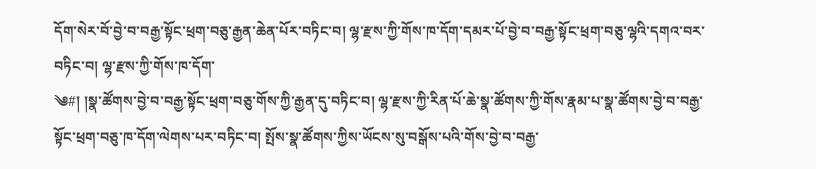དོག་སེར་བོ་བྱེ་བ་བརྒྱ་སྟོང་ཕྲག་བཅུ་རྒྱན་ཆེན་པོར་བཏིང་བ། ལྷ་རྫས་ཀྱི་གོས་ཁ་དོག་དམར་པོ་བྱེ་བ་བརྒྱ་སྟོང་ཕྲག་བཅུ་ལྷའི་དགའ་བར་བཏིང་བ། ལྷ་རྫས་ཀྱི་གོས་ཁ་དོག་
༄#། །སྣ་ཚོགས་བྱེ་བ་བརྒྱ་སྟོང་ཕྲག་བཅུ་གོས་ཀྱི་རྒྱན་དུ་བཏིང་བ། ལྷ་རྫས་ཀྱི་རིན་པོ་ཆེ་སྣ་ཚོགས་ཀྱི་གོས་རྣམ་པ་སྣ་ཚོགས་བྱེ་བ་བརྒྱ་སྟོང་ཕྲག་བཅུ་ཁ་དོག་ལེགས་པར་བཏིང་བ། སྤོས་སྣ་ཚོགས་ཀྱིས་ཡོངས་སུ་བསྒོས་པའི་གོས་བྱེ་བ་བརྒྱ་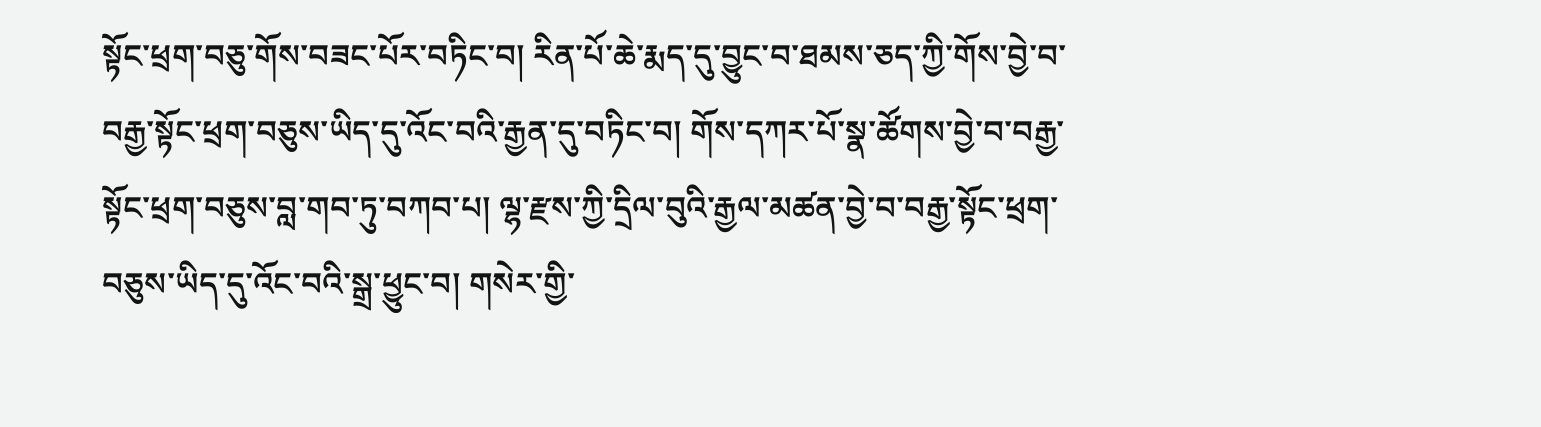སྟོང་ཕྲག་བཅུ་གོས་བཟང་པོར་བཏིང་བ། རིན་པོ་ཆེ་རྨད་དུ་བྱུང་བ་ཐམས་ཅད་ཀྱི་གོས་བྱེ་བ་བརྒྱ་སྟོང་ཕྲག་བཅུས་ཡིད་དུ་འོང་བའི་རྒྱན་དུ་བཏིང་བ། གོས་དཀར་པོ་སྣ་ཚོགས་བྱེ་བ་བརྒྱ་སྟོང་ཕྲག་བཅུས་བླ་གབ་ཏུ་བཀབ་པ། ལྷ་རྫས་ཀྱི་དྲིལ་བུའི་རྒྱལ་མཚན་བྱེ་བ་བརྒྱ་སྟོང་ཕྲག་བཅུས་ཡིད་དུ་འོང་བའི་སྒྲ་ཕྱུང་བ། གསེར་གྱི་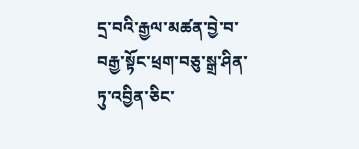དྲ་བའི་རྒྱལ་མཚན་བྱེ་བ་བརྒྱ་སྟོང་ཕྲག་བཅུ་སྒྲ་ཤིན་ཏུ་འབྱིན་ཅིང་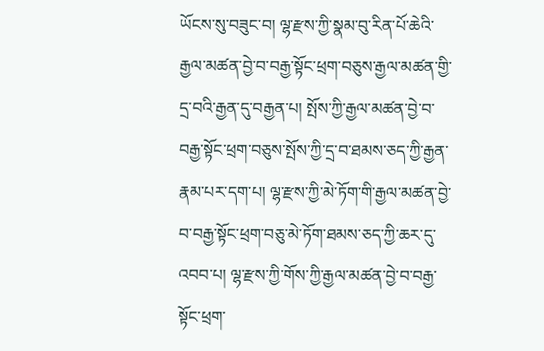ཡོངས་སུ་བཟུང་བ། ལྷ་རྫས་ཀྱི་སྣམ་བུ་རིན་པོ་ཆེའི་རྒྱལ་མཚན་བྱེ་བ་བརྒྱ་སྟོང་ཕྲག་བཅུས་རྒྱལ་མཚན་གྱི་དྲ་བའི་རྒྱན་དུ་བརྒྱན་པ། སྤོས་ཀྱི་རྒྱལ་མཚན་བྱེ་བ་བརྒྱ་སྟོང་ཕྲག་བཅུས་སྤོས་ཀྱི་དྲ་བ་ཐམས་ཅད་ཀྱི་རྒྱན་རྣམ་པར་དག་པ། ལྷ་རྫས་ཀྱི་མེ་ཏོག་གི་རྒྱལ་མཚན་བྱེ་བ་བརྒྱ་སྟོང་ཕྲག་བཅུ་མེ་ཏོག་ཐམས་ཅད་ཀྱི་ཆར་དུ་འབབ་པ། ལྷ་རྫས་ཀྱི་གོས་ཀྱི་རྒྱལ་མཚན་བྱེ་བ་བརྒྱ་སྟོང་ཕྲག་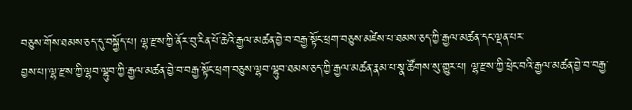བཅུས་གོས་ཐམས་ཅད་དུ་བསྐྱོད་པ། ལྷ་རྫས་ཀྱི་ནོར་བུ་རིན་པོ་ཆེའི་རྒྱལ་མཚན་བྱེ་བ་བརྒྱ་སྟོང་ཕྲག་བཅུས་མཛེས་པ་ཐམས་ཅད་ཀྱི་རྒྱལ་མཚན་དང་ལྡན་པར་
བྱས་པ།་ལྷ་རྫས་ཀྱི་ལྷབ་ལྷུབ་ཀྱི་རྒྱལ་མཚན་བྱེ་བ་བརྒྱ་སྟོང་ཕྲག་བཅུས་ལྷབ་ལྷུབ་ཐམས་ཅད་ཀྱི་རྒྱལ་མཚན་རྣམ་པ་སྣ་ཚོགས་སུ་གྱུར་པ། ལྷ་རྫས་ཀྱི་ཕྲེང་བའི་རྒྱལ་མཚན་བྱེ་བ་བརྒྱ་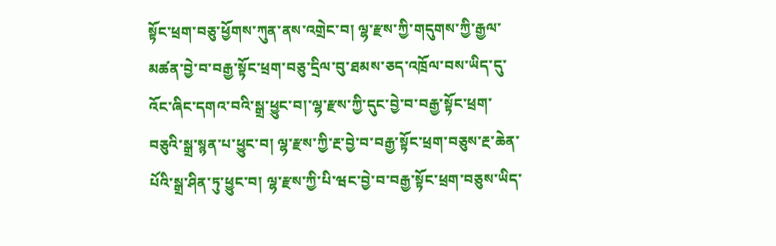སྟོང་ཕྲག་བཅུ་ཕྱོགས་ཀུན་ནས་འགྲེང་བ། ལྷ་རྫས་ཀྱི་གདུགས་ཀྱི་རྒྱལ་མཚན་བྱེ་བ་བརྒྱ་སྟོང་ཕྲག་བཅུ་དྲིལ་བུ་ཐམས་ཅད་འཁྲོལ་བས་ཡིད་དུ་འོང་ཞིང་དགའ་བའི་སྒྲ་ཕྱུང་བ།་ལྷ་རྫས་ཀྱི་དུང་བྱེ་བ་བརྒྱ་སྟོང་ཕྲག་བཅུའི་སྒྲ་སྙན་པ་ཕྱུང་བ། ལྷ་རྫས་ཀྱི་རྔ་བྱེ་བ་བརྒྱ་སྟོང་ཕྲག་བཅུས་རྔ་ཆེན་པོའི་སྒྲ་ཤིན་ཏུ་ཕྱུང་བ། ལྷ་རྫས་ཀྱི་པི་ཝང་བྱེ་བ་བརྒྱ་སྟོང་ཕྲག་བཅུས་ཡིད་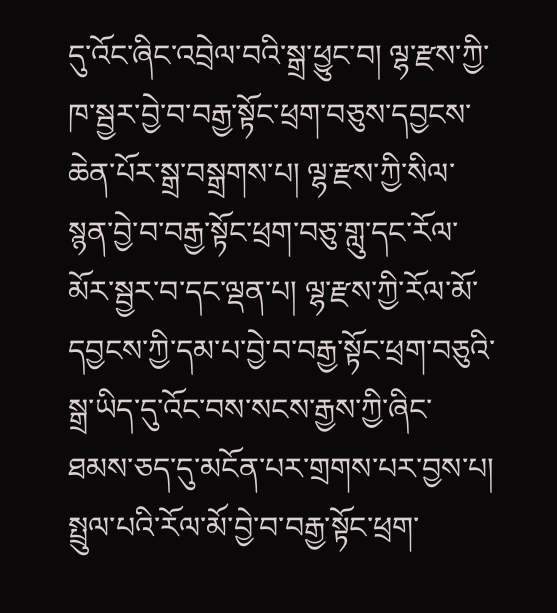དུ་འོང་ཞིང་འབྲེལ་བའི་སྒྲ་ཕྱུང་བ། ལྷ་རྫས་ཀྱི་ཁ་སྦྱར་བྱེ་བ་བརྒྱ་སྟོང་ཕྲག་བཅུས་དབྱངས་ཆེན་པོར་སྒྲ་བསྒྲགས་པ། ལྷ་རྫས་ཀྱི་སིལ་སྙན་བྱེ་བ་བརྒྱ་སྟོང་ཕྲག་བཅུ་གླུ་དང་རོལ་མོར་སྦྱར་བ་དང་ལྡན་པ། ལྷ་རྫས་ཀྱི་རོལ་མོ་དབྱངས་ཀྱི་དམ་པ་བྱེ་བ་བརྒྱ་སྟོང་ཕྲག་བཅུའི་སྒྲ་ཡིད་དུ་འོང་བས་སངས་རྒྱས་ཀྱི་ཞིང་ཐམས་ཅད་དུ་མངོན་པར་གྲགས་པར་བྱས་པ། སྤྲུལ་པའི་རོལ་མོ་བྱེ་བ་བརྒྱ་སྟོང་ཕྲག་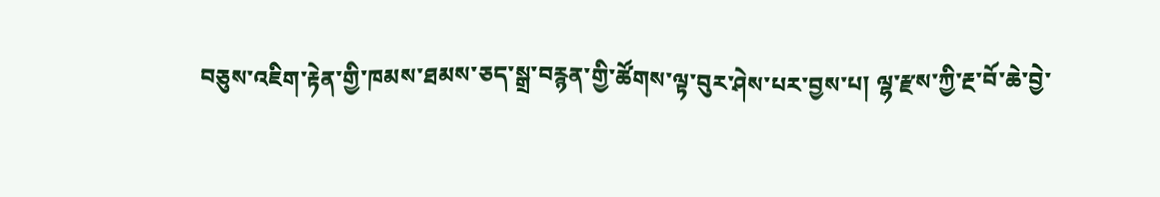བཅུས་འཇིག་རྟེན་གྱི་ཁམས་ཐམས་ཅད་སྒྲ་བརྙན་གྱི་ཚོགས་ལྟ་བུར་ཤེས་པར་བྱས་པ། ལྷ་རྫས་ཀྱི་རྔ་བོ་ཆེ་བྱེ་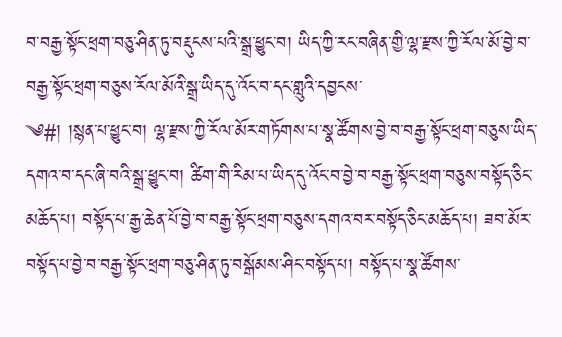བ་བརྒྱ་སྟོང་ཕྲག་བཅུ་ཤིན་ཏུ་བརྡུངས་པའི་སྒྲ་ཕྱུང་བ། ཡིད་ཀྱི་རང་བཞིན་གྱི་ལྷ་རྫས་ཀྱི་རོལ་མོ་བྱེ་བ་བརྒྱ་སྟོང་ཕྲག་བཅུས་རོལ་མོའི་སྒྲ་ཡིད་དུ་འོང་བ་དང་གླུའི་དབྱངས་
༄#། །སྙན་པ་ཕྱུང་བ། ལྷ་རྫས་ཀྱི་རོལ་མོར་གཏོགས་པ་སྣ་ཚོགས་བྱེ་བ་བརྒྱ་སྟོང་ཕྲག་བཅུས་ཡིད་དགའ་བ་དང་ཞི་བའི་སྒྲ་ཕྱུང་བ། ཚིག་གི་རིམ་པ་ཡིད་དུ་འོང་བ་བྱེ་བ་བརྒྱ་སྟོང་ཕྲག་བཅུས་བསྟོད་ཅིང་མཆོད་པ། བསྟོད་པ་རྒྱ་ཆེན་པོ་བྱེ་བ་བརྒྱ་སྟོང་ཕྲག་བཅུས་དགའ་བར་བསྟོད་ཅིང་མཆོད་པ། ཟབ་མོར་བསྟོད་པ་བྱེ་བ་བརྒྱ་སྟོང་ཕྲག་བཅུ་ཤིན་ཏུ་བསྒོམས་ཤིང་བསྟོད་པ། བསྟོད་པ་སྣ་ཚོགས་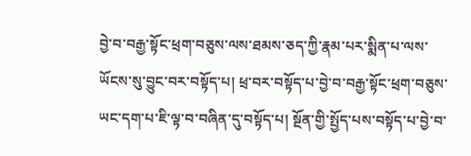བྱེ་བ་བརྒྱ་སྟོང་ཕྲག་བཅུས་ལས་ཐམས་ཅད་ཀྱི་རྣམ་པར་སྨིན་པ་ལས་ཡོངས་སུ་བྱུང་བར་བསྟོད་པ། ཕྲ་བར་བསྟོད་པ་བྱེ་བ་བརྒྱ་སྟོང་ཕྲག་བཅུས་ཡང་དག་པ་ཇི་ལྟ་བ་བཞིན་དུ་བསྟོད་པ། སྔོན་གྱི་སྤྱོད་པས་བསྟོད་པ་བྱེ་བ་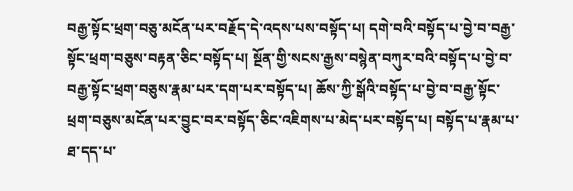བརྒྱ་སྟོང་ཕྲག་བཅུ་མངོན་པར་བརྗོད་དེ་འདས་པས་བསྟོད་པ། དགེ་བའི་བསྟོད་པ་བྱེ་བ་བརྒྱ་སྟོང་ཕྲག་བཅུས་བརྟན་ཅིང་བསྟོད་པ། སྔོན་གྱི་སངས་རྒྱས་བསྙེན་བཀུར་བའི་བསྟོད་པ་བྱེ་བ་བརྒྱ་སྟོང་ཕྲག་བཅུས་རྣམ་པར་དག་པར་བསྟོད་པ། ཆོས་ཀྱི་སྒོའི་བསྟོད་པ་བྱེ་བ་བརྒྱ་སྟོང་ཕྲག་བཅུས་མངོན་པར་བྱུང་བར་བསྟོད་ཅིང་འཇིགས་པ་མེད་པར་བསྟོད་པ། བསྟོད་པ་རྣམ་པ་ཐ་དད་པ་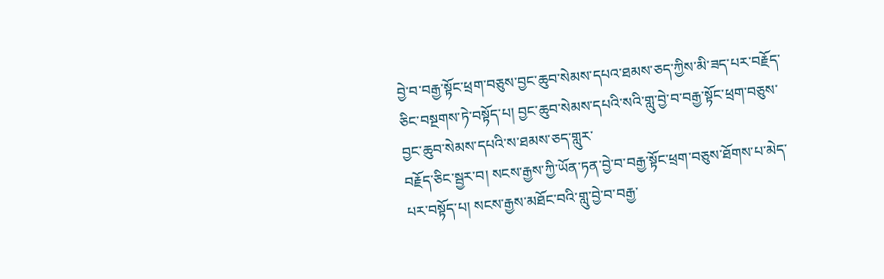བྱེ་བ་བརྒྱ་སྟོང་ཕྲག་བཅུས་བྱང་ཆུབ་སེམས་དཔའ་ཐམས་ཅད་ཀྱིས་མི་ཟད་པར་བརྗོད་ཅིང་བསྔགས་ཏེ་བསྟོད་པ། བྱང་ཆུབ་སེམས་དཔའི་སའི་གླུ་བྱེ་བ་བརྒྱ་སྟོང་ཕྲག་བཅུས་བྱང་ཆུབ་སེམས་དཔའི་ས་ཐམས་ཅད་གླུར་
བརྗོད་ཅིང་སྦྱར་བ། སངས་རྒྱས་ཀྱི་ཡོན་ཏན་བྱེ་བ་བརྒྱ་སྟོང་ཕྲག་བཅུས་ཐོགས་པ་མེད་པར་བསྟོད་པ། སངས་རྒྱས་མཐོང་བའི་གླུ་བྱེ་བ་བརྒྱ་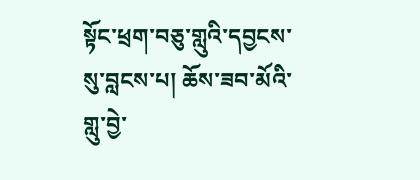སྟོང་ཕྲག་བཅུ་གླུའི་དབྱངས་སུ་བླངས་པ། ཆོས་ཟབ་མོའི་གླུ་བྱེ་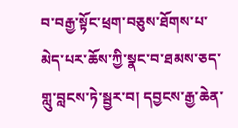བ་བརྒྱ་སྟོང་ཕྲག་བཅུས་ཐོགས་པ་མེད་པར་ཆོས་ཀྱི་སྣང་བ་ཐམས་ཅད་གླུ་བླངས་ཏེ་སྦྱར་བ། དབྱངས་རྒྱ་ཆེན་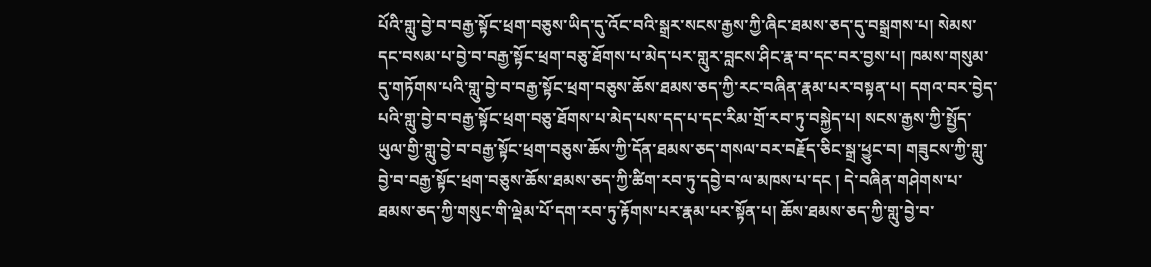པོའི་གླུ་བྱེ་བ་བརྒྱ་སྟོང་ཕྲག་བཅུས་ཡིད་དུ་འོང་བའི་སྒྲར་སངས་རྒྱས་ཀྱི་ཞིང་ཐམས་ཅད་དུ་བསྒྲགས་པ། སེམས་དང་བསམ་པ་བྱེ་བ་བརྒྱ་སྟོང་ཕྲག་བཅུ་ཐོགས་པ་མེད་པར་གླུར་བླངས་ཤིང་རྣ་བ་དང་བར་བྱས་པ། ཁམས་གསུམ་དུ་གཏོགས་པའི་གླུ་བྱེ་བ་བརྒྱ་སྟོང་ཕྲག་བཅུས་ཆོས་ཐམས་ཅད་ཀྱི་རང་བཞིན་རྣམ་པར་བསྟན་པ། དགའ་བར་བྱེད་པའི་གླུ་བྱེ་བ་བརྒྱ་སྟོང་ཕྲག་བཅུ་ཐོགས་པ་མེད་པས་དད་པ་དང་རིམ་གྲོ་རབ་ཏུ་བསྐྱེད་པ། སངས་རྒྱས་ཀྱི་སྤྱོད་ཡུལ་གྱི་གླུ་བྱེ་བ་བརྒྱ་སྟོང་ཕྲག་བཅུས་ཆོས་ཀྱི་དོན་ཐམས་ཅད་གསལ་བར་བརྗོད་ཅིང་སྒྲ་ཕྱུང་བ། གཟུངས་ཀྱི་གླུ་བྱེ་བ་བརྒྱ་སྟོང་ཕྲག་བཅུས་ཆོས་ཐམས་ཅད་ཀྱི་ཚིག་རབ་ཏུ་དབྱེ་བ་ལ་མཁས་པ་དང ། དེ་བཞིན་གཤེགས་པ་ཐམས་ཅད་ཀྱི་གསུང་གི་ལྡེམ་པོ་དག་རབ་ཏུ་རྟོགས་པར་རྣམ་པར་སྟོན་པ། ཆོས་ཐམས་ཅད་ཀྱི་གླུ་བྱེ་བ་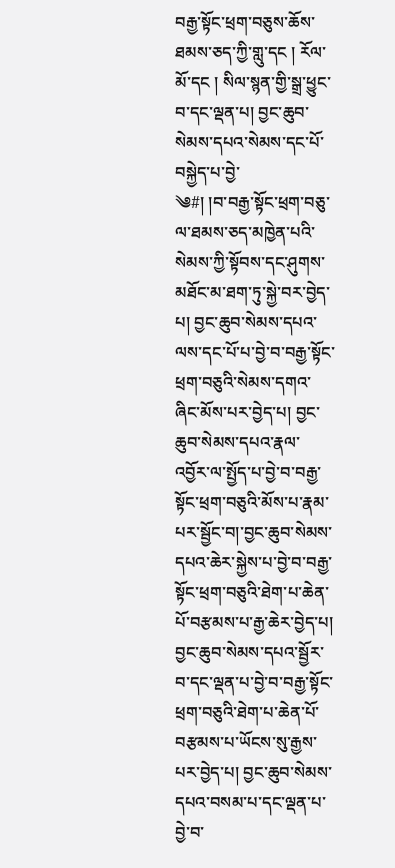བརྒྱ་སྟོང་ཕྲག་བཅུས་ཆོས་ཐམས་ཅད་ཀྱི་གླུ་དང ། རོལ་མོ་དང ། སིལ་སྙན་གྱི་སྒྲ་ཕྱུང་བ་དང་ལྡན་པ། བྱང་ཆུབ་སེམས་དཔའ་སེམས་དང་པོ་བསྐྱེད་པ་བྱེ་
༄#། །བ་བརྒྱ་སྟོང་ཕྲག་བཅུ་ལ་ཐམས་ཅད་མཁྱེན་པའི་སེམས་ཀྱི་སྟོབས་དང་ཤུགས་མཐོང་མ་ཐག་ཏུ་སྐྱེ་བར་བྱེད་པ། བྱང་ཆུབ་སེམས་དཔའ་ལས་དང་པོ་པ་བྱེ་བ་བརྒྱ་སྟོང་ཕྲག་བཅུའི་སེམས་དགའ་ཞིང་མོས་པར་བྱེད་པ། བྱང་ཆུབ་སེམས་དཔའ་རྣལ་འབྱོར་ལ་སྤྱོད་པ་བྱེ་བ་བརྒྱ་སྟོང་ཕྲག་བཅུའི་མོས་པ་རྣམ་པར་སྦྱོང་བ།་བྱང་ཆུབ་སེམས་དཔའ་ཆེར་སྐྱེས་པ་བྱེ་བ་བརྒྱ་སྟོང་ཕྲག་བཅུའི་ཐེག་པ་ཆེན་པོ་བརྩམས་པ་རྒྱ་ཆེར་བྱེད་པ། བྱང་ཆུབ་སེམས་དཔའ་སྦྱོར་བ་དང་ལྡན་པ་བྱེ་བ་བརྒྱ་སྟོང་ཕྲག་བཅུའི་ཐེག་པ་ཆེན་པོ་བརྩམས་པ་ཡོངས་སུ་རྒྱས་པར་བྱེད་པ། བྱང་ཆུབ་སེམས་དཔའ་བསམ་པ་དང་ལྡན་པ་བྱེ་བ་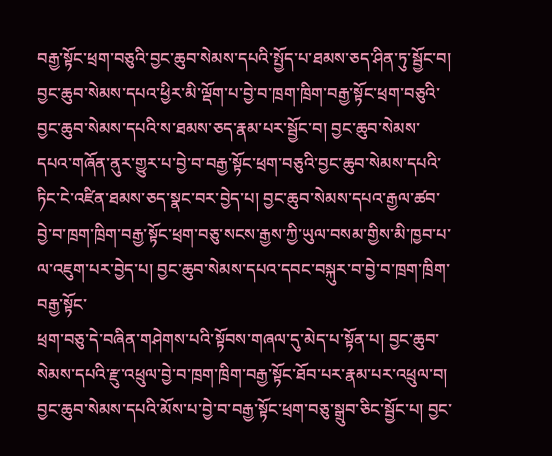བརྒྱ་སྟོང་ཕྲག་བཅུའི་བྱང་ཆུབ་སེམས་དཔའི་སྤྱོད་པ་ཐམས་ཅད་ཤིན་ཏུ་སྦྱོང་བ། བྱང་ཆུབ་སེམས་དཔའ་ཕྱིར་མི་ལྡོག་པ་བྱེ་བ་ཁྲག་ཁྲིག་བརྒྱ་སྟོང་ཕྲག་བཅུའི་བྱང་ཆུབ་སེམས་དཔའི་ས་ཐམས་ཅད་རྣམ་པར་སྦྱོང་བ། བྱང་ཆུབ་སེམས་དཔའ་གཞོན་ནུར་གྱུར་པ་བྱེ་བ་བརྒྱ་སྟོང་ཕྲག་བཅུའི་བྱང་ཆུབ་སེམས་དཔའི་ཏིང་ངེ་འཛིན་ཐམས་ཅད་སྣང་བར་བྱེད་པ། བྱང་ཆུབ་སེམས་དཔའ་རྒྱལ་ཚབ་བྱེ་བ་ཁྲག་ཁྲིག་བརྒྱ་སྟོང་ཕྲག་བཅུ་སངས་རྒྱས་ཀྱི་ཡུལ་བསམ་གྱིས་མི་ཁྱབ་པ་ལ་འཇུག་པར་བྱེད་པ། བྱང་ཆུབ་སེམས་དཔའ་དབང་བསྐུར་བ་བྱེ་བ་ཁྲག་ཁྲིག་བརྒྱ་སྟོང་
ཕྲག་བཅུ་དེ་བཞིན་གཤེགས་པའི་སྟོབས་གཞལ་དུ་མེད་པ་སྟོན་པ། བྱང་ཆུབ་སེམས་དཔའི་རྫུ་འཕྲུལ་བྱེ་བ་ཁྲག་ཁྲིག་བརྒྱ་སྟོང་ཐོབ་པར་རྣམ་པར་འཕྲུལ་བ། བྱང་ཆུབ་སེམས་དཔའི་མོས་པ་བྱེ་བ་བརྒྱ་སྟོང་ཕྲག་བཅུ་སྒྲུབ་ཅིང་སྦྱོང་པ། བྱང་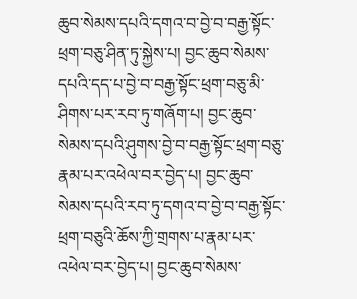ཆུབ་སེམས་དཔའི་དགའ་བ་བྱེ་བ་བརྒྱ་སྟོང་ཕྲག་བཅུ་ཤིན་ཏུ་སྐྱེས་པ། བྱང་ཆུབ་སེམས་དཔའི་དད་པ་བྱེ་བ་བརྒྱ་སྟོང་ཕྲག་བཅུ་མི་ཤིགས་པར་རབ་ཏུ་གཞོག་པ། བྱང་ཆུབ་སེམས་དཔའི་ཤུགས་བྱེ་བ་བརྒྱ་སྟོང་ཕྲག་བཅུ་རྣམ་པར་འཕེལ་བར་བྱེད་པ། བྱང་ཆུབ་སེམས་དཔའི་རབ་ཏུ་དགའ་བ་བྱེ་བ་བརྒྱ་སྟོང་ཕྲག་བཅུའི་ཆོས་ཀྱི་གྲགས་པ་རྣམ་པར་འཕེལ་བར་བྱེད་པ། བྱང་ཆུབ་སེམས་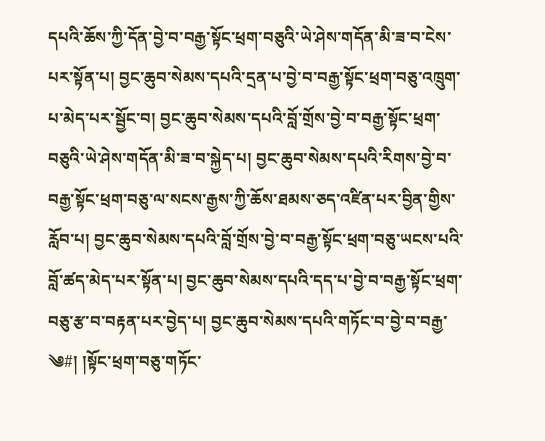དཔའི་ཆོས་ཀྱི་དོན་བྱེ་བ་བརྒྱ་སྟོང་ཕྲག་བཅུའི་ཡེ་ཤེས་གདོན་མི་ཟ་བ་ངེས་པར་སྟོན་པ། བྱང་ཆུབ་སེམས་དཔའི་དྲན་པ་བྱེ་བ་བརྒྱ་སྟོང་ཕྲག་བཅུ་འཁྲུག་པ་མེད་པར་སྦྱོང་བ། བྱང་ཆུབ་སེམས་དཔའི་བློ་གྲོས་བྱེ་བ་བརྒྱ་སྟོང་ཕྲག་བཅུའི་ཡེ་ཤེས་གདོན་མི་ཟ་བ་སྐྱེད་པ། བྱང་ཆུབ་སེམས་དཔའི་རིགས་བྱེ་བ་བརྒྱ་སྟོང་ཕྲག་བཅུ་ལ་སངས་རྒྱས་ཀྱི་ཆོས་ཐམས་ཅད་འཛིན་པར་བྱིན་གྱིས་རློབ་པ། བྱང་ཆུབ་སེམས་དཔའི་བློ་གྲོས་བྱེ་བ་བརྒྱ་སྟོང་ཕྲག་བཅུ་ཡངས་པའི་བློ་ཚད་མེད་པར་སྟོན་པ། བྱང་ཆུབ་སེམས་དཔའི་དད་པ་བྱེ་བ་བརྒྱ་སྟོང་ཕྲག་བཅུ་རྩ་བ་བརྟན་པར་བྱེད་པ། བྱང་ཆུབ་སེམས་དཔའི་གཏོང་བ་བྱེ་བ་བརྒྱ་
༄#། །སྟོང་ཕྲག་བཅུ་གཏོང་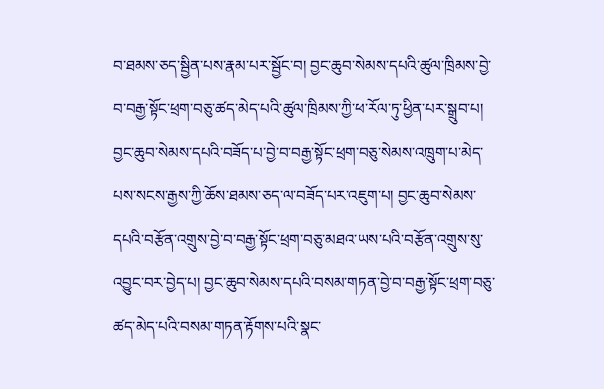བ་ཐམས་ཅད་སྦྱིན་པས་རྣམ་པར་སྦྱོང་བ། བྱང་ཆུབ་སེམས་དཔའི་ཚུལ་ཁྲིམས་བྱེ་བ་བརྒྱ་སྟོང་ཕྲག་བཅུ་ཚད་མེད་པའི་ཚུལ་ཁྲིམས་ཀྱི་ཕ་རོལ་ཏུ་ཕྱིན་པར་སྒྲུབ་པ། བྱང་ཆུབ་སེམས་དཔའི་བཟོད་པ་བྱེ་བ་བརྒྱ་སྟོང་ཕྲག་བཅུ་སེམས་འཁྲུག་པ་མེད་པས་སངས་རྒྱས་ཀྱི་ཆོས་ཐམས་ཅད་ལ་བཟོད་པར་འཇུག་པ། བྱང་ཆུབ་སེམས་དཔའི་བརྩོན་འགྲུས་བྱེ་བ་བརྒྱ་སྟོང་ཕྲག་བཅུ་མཐའ་ཡས་པའི་བརྩོན་འགྲུས་སུ་འབྱུང་བར་བྱེད་པ། བྱང་ཆུབ་སེམས་དཔའི་བསམ་གཏན་བྱེ་བ་བརྒྱ་སྟོང་ཕྲག་བཅུ་ཚད་མེད་པའི་བསམ་གཏན་རྟོགས་པའི་སྣང་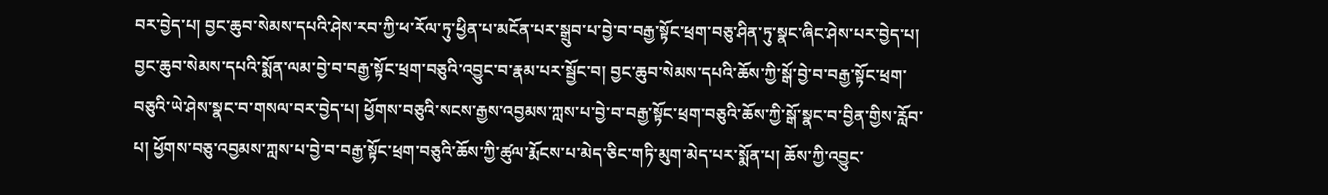བར་བྱེད་པ། བྱང་ཆུབ་སེམས་དཔའི་ཤེས་རབ་ཀྱི་ཕ་རོལ་ཏུ་ཕྱིན་པ་མངོན་པར་སྒྲུབ་པ་བྱེ་བ་བརྒྱ་སྟོང་ཕྲག་བཅུ་ཤིན་ཏུ་སྣང་ཞིང་ཤེས་པར་བྱེད་པ། བྱང་ཆུབ་སེམས་དཔའི་སྨོན་ལམ་བྱེ་བ་བརྒྱ་སྟོང་ཕྲག་བཅུའི་འབྱུང་བ་རྣམ་པར་སྦྱོང་བ། བྱང་ཆུབ་སེམས་དཔའི་ཆོས་ཀྱི་སྒོ་བྱེ་བ་བརྒྱ་སྟོང་ཕྲག་བཅུའི་ཡེ་ཤེས་སྣང་བ་གསལ་བར་བྱེད་པ། ཕྱོགས་བཅུའི་སངས་རྒྱས་འབྱམས་ཀླས་པ་བྱེ་བ་བརྒྱ་སྟོང་ཕྲག་བཅུའི་ཆོས་ཀྱི་སྒོ་སྣང་བ་བྱིན་གྱིས་རློབ་པ། ཕྱོགས་བཅུ་འབྱམས་ཀླས་པ་བྱེ་བ་བརྒྱ་སྟོང་ཕྲག་བཅུའི་ཆོས་ཀྱི་ཚུལ་རྨོངས་པ་མེད་ཅིང་གཏི་མུག་མེད་པར་སྨོན་པ། ཆོས་ཀྱི་འབྱུང་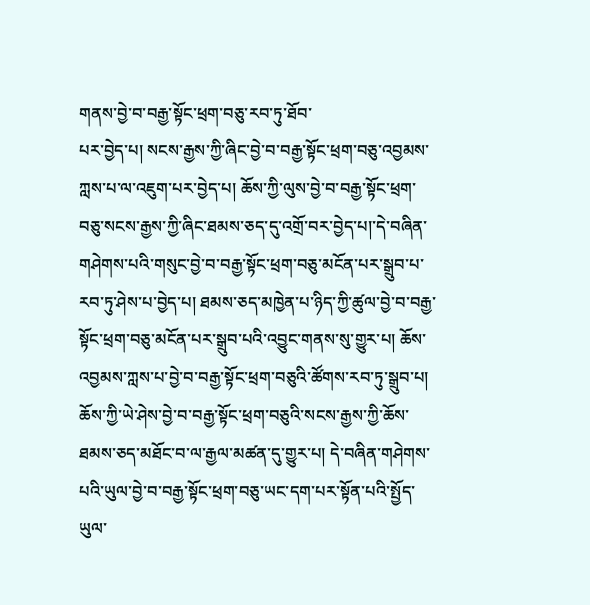གནས་བྱེ་བ་བརྒྱ་སྟོང་ཕྲག་བཅུ་རབ་ཏུ་ཐོབ་
པར་བྱེད་པ། སངས་རྒྱས་ཀྱི་ཞིང་བྱེ་བ་བརྒྱ་སྟོང་ཕྲག་བཅུ་འབྱམས་ཀླས་པ་ལ་འཇུག་པར་བྱེད་པ། ཆོས་ཀྱི་ལུས་བྱེ་བ་བརྒྱ་སྟོང་ཕྲག་བཅུ་སངས་རྒྱས་ཀྱི་ཞིང་ཐམས་ཅད་དུ་འགྲོ་བར་བྱེད་པ།་དེ་བཞིན་གཤེགས་པའི་གསུང་བྱེ་བ་བརྒྱ་སྟོང་ཕྲག་བཅུ་མངོན་པར་སྒྲུབ་པ་རབ་ཏུ་ཤེས་པ་བྱེད་པ། ཐམས་ཅད་མཁྱེན་པ་ཉིད་ཀྱི་ཚུལ་བྱེ་བ་བརྒྱ་སྟོང་ཕྲག་བཅུ་མངོན་པར་སྒྲུབ་པའི་འབྱུང་གནས་སུ་གྱུར་པ། ཆོས་འབྱམས་ཀླས་པ་བྱེ་བ་བརྒྱ་སྟོང་ཕྲག་བཅུའི་ཚོགས་རབ་ཏུ་སྒྲུབ་པ། ཆོས་ཀྱི་ཡེ་ཤེས་བྱེ་བ་བརྒྱ་སྟོང་ཕྲག་བཅུའི་སངས་རྒྱས་ཀྱི་ཆོས་ཐམས་ཅད་མཐོང་བ་ལ་རྒྱལ་མཚན་དུ་གྱུར་པ། དེ་བཞིན་གཤེགས་པའི་ཡུལ་བྱེ་བ་བརྒྱ་སྟོང་ཕྲག་བཅུ་ཡང་དག་པར་སྟོན་པའི་སྤྱོད་ཡུལ་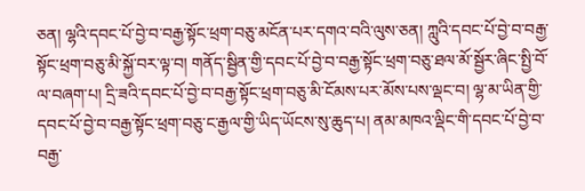ཅན། ལྷའི་དབང་པོ་བྱེ་བ་བརྒྱ་སྟོང་ཕྲག་བཅུ་མངོན་པར་དགའ་བའི་ལུས་ཅན། ཀླུའི་དབང་པོ་བྱེ་བ་བརྒྱ་སྟོང་ཕྲག་བཅུ་མི་སྐྱོ་བར་ལྟ་བ། གནོད་སྦྱིན་གྱི་དབང་པོ་བྱེ་བ་བརྒྱ་སྟོང་ཕྲག་བཅུ་ཐལ་མོ་སྦྱོར་ཞིང་སྤྱི་བོ་ལ་བཞག་པ། དྲི་ཟའི་དབང་པོ་བྱེ་བ་བརྒྱ་སྟོང་ཕྲག་བཅུ་མི་ངོམས་པར་མོས་པས་ལྡང་བ། ལྷ་མ་ཡིན་གྱི་དབང་པོ་བྱེ་བ་བརྒྱ་སྟོང་ཕྲག་བཅུ་ང་རྒྱལ་གྱི་ཡིད་ཡོངས་སུ་ཆུད་པ། ནམ་མཁའ་ལྡིང་གི་དབང་པོ་བྱེ་བ་བརྒྱ་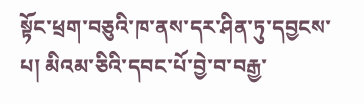སྟོང་ཕྲག་བཅུའི་ཁ་ནས་དར་ཤིན་ཏུ་དབྱངས་པ། མིའམ་ཅིའི་དབང་པོ་བྱེ་བ་བརྒྱ་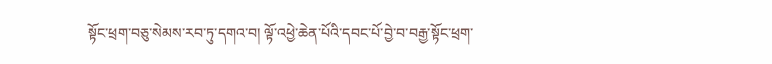སྟོང་ཕྲག་བཅུ་སེམས་རབ་ཏུ་དགའ་བ། ལྟོ་འཕྱེ་ཆེན་པོའི་དབང་པོ་བྱེ་བ་བརྒྱ་སྟོང་ཕྲག་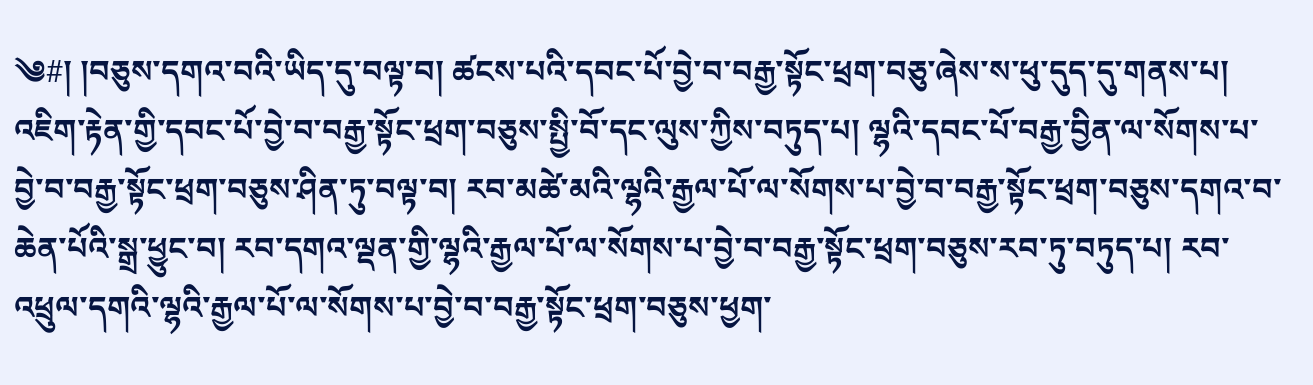༄#། །བཅུས་དགའ་བའི་ཡིད་དུ་བལྟ་བ། ཚངས་པའི་དབང་པོ་བྱེ་བ་བརྒྱ་སྟོང་ཕྲག་བཅུ་ཞེས་ས་ཕུ་དུད་དུ་གནས་པ། འཇིག་རྟེན་གྱི་དབང་པོ་བྱེ་བ་བརྒྱ་སྟོང་ཕྲག་བཅུས་སྤྱི་བོ་དང་ལུས་ཀྱིས་བཏུད་པ། ལྷའི་དབང་པོ་བརྒྱ་བྱིན་ལ་སོགས་པ་བྱེ་བ་བརྒྱ་སྟོང་ཕྲག་བཅུས་ཤིན་ཏུ་བལྟ་བ། རབ་མཚེ་མའི་ལྷའི་རྒྱལ་པོ་ལ་སོགས་པ་བྱེ་བ་བརྒྱ་སྟོང་ཕྲག་བཅུས་དགའ་བ་ཆེན་པོའི་སྒྲ་ཕྱུང་བ། རབ་དགའ་ལྡན་གྱི་ལྷའི་རྒྱལ་པོ་ལ་སོགས་པ་བྱེ་བ་བརྒྱ་སྟོང་ཕྲག་བཅུས་རབ་ཏུ་བཏུད་པ། རབ་འཕྲུལ་དགའི་ལྷའི་རྒྱལ་པོ་ལ་སོགས་པ་བྱེ་བ་བརྒྱ་སྟོང་ཕྲག་བཅུས་ཕྱག་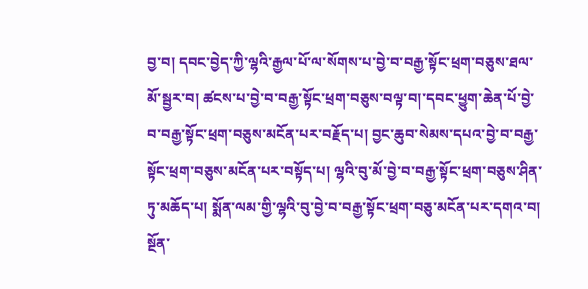བྱ་བ། དབང་བྱེད་ཀྱི་ལྷའི་རྒྱལ་པོ་ལ་སོགས་པ་བྱེ་བ་བརྒྱ་སྟོང་ཕྲག་བཅུས་ཐལ་མོ་སྦྱར་བ། ཚངས་པ་བྱེ་བ་བརྒྱ་སྟོང་ཕྲག་བཅུས་བལྟ་བ།་དབང་ཕྱུག་ཆེན་པོ་བྱེ་བ་བརྒྱ་སྟོང་ཕྲག་བཅུས་མངོན་པར་བརྗོད་པ། བྱང་ཆུབ་སེམས་དཔའ་བྱེ་བ་བརྒྱ་སྟོང་ཕྲག་བཅུས་མངོན་པར་བསྟོད་པ། ལྷའི་བུ་མོ་བྱེ་བ་བརྒྱ་སྟོང་ཕྲག་བཅུས་ཤིན་ཏུ་མཆོད་པ། སྨོན་ལམ་གྱི་ལྷའི་བུ་བྱེ་བ་བརྒྱ་སྟོང་ཕྲག་བཅུ་མངོན་པར་དགའ་བ། སྔོན་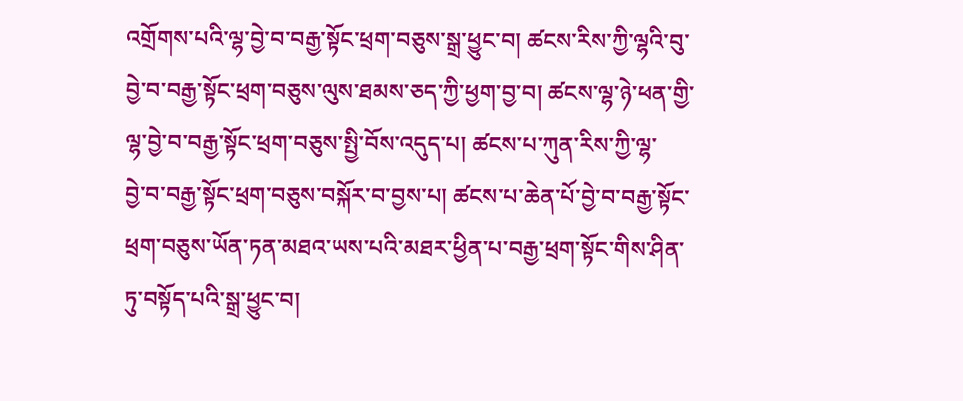འགྲོགས་པའི་ལྷ་བྱེ་བ་བརྒྱ་སྟོང་ཕྲག་བཅུས་སྒྲ་ཕྱུང་བ། ཚངས་རིས་ཀྱི་ལྷའི་བུ་བྱེ་བ་བརྒྱ་སྟོང་ཕྲག་བཅུས་ལུས་ཐམས་ཅད་ཀྱི་ཕྱག་བྱ་བ། ཚངས་ལྷ་ཉེ་ཕན་གྱི་ལྷ་བྱེ་བ་བརྒྱ་སྟོང་ཕྲག་བཅུས་སྤྱི་བོས་འདུད་པ། ཚངས་པ་ཀུན་རིས་ཀྱི་ལྷ་
བྱེ་བ་བརྒྱ་སྟོང་ཕྲག་བཅུས་བསྐོར་བ་བྱས་པ། ཚངས་པ་ཆེན་པོ་བྱེ་བ་བརྒྱ་སྟོང་ཕྲག་བཅུས་ཡོན་ཏན་མཐའ་ཡས་པའི་མཐར་ཕྱིན་པ་བརྒྱ་ཕྲག་སྟོང་གིས་ཤིན་ཏུ་བསྟོད་པའི་སྒྲ་ཕྱུང་བ།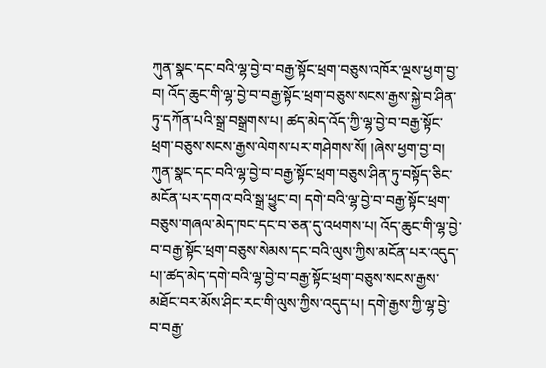ཀུན་སྣང་དང་བའི་ལྷ་བྱེ་བ་བརྒྱ་སྟོང་ཕྲག་བཅུས་འཁོར་ལྔས་ཕྱག་བྱ་བ། འོད་ཆུང་གི་ལྷ་བྱེ་བ་བརྒྱ་སྟོང་ཕྲག་བཅུས་སངས་རྒྱས་སྐྱེ་བ་ཤིན་ཏུ་དཀོན་པའི་སྒྲ་བསྒྲགས་པ། ཚད་མེད་འོད་ཀྱི་ལྷ་བྱེ་བ་བརྒྱ་སྟོང་ཕྲག་བཅུས་སངས་རྒྱས་ལེགས་པར་གཤེགས་སོ། །ཞེས་ཕྱག་བྱ་བ། ཀུན་སྣང་དང་བའི་ལྷ་བྱེ་བ་བརྒྱ་སྟོང་ཕྲག་བཅུས་ཤིན་ཏུ་བསྟོད་ཅིང་མངོན་པར་དགའ་བའི་སྒྲ་ཕྱུང་བ། དགེ་བའི་ལྷ་བྱེ་བ་བརྒྱ་སྟོང་ཕྲག་བཅུས་གཞལ་མེད་ཁང་དང་བ་ཅན་དུ་འཕགས་པ། འོད་ཆུང་གི་ལྷ་བྱེ་བ་བརྒྱ་སྟོང་ཕྲག་བཅུས་སེམས་དང་བའི་ལུས་ཀྱིས་མངོན་པར་འདུད་པ།་ཚད་མེད་དགེ་བའི་ལྷ་བྱེ་བ་བརྒྱ་སྟོང་ཕྲག་བཅུས་སངས་རྒྱས་མཐོང་བར་མོས་ཤིང་རང་གི་ལུས་ཀྱིས་འདུད་པ། དགེ་རྒྱས་ཀྱི་ལྷ་བྱེ་བ་བརྒྱ་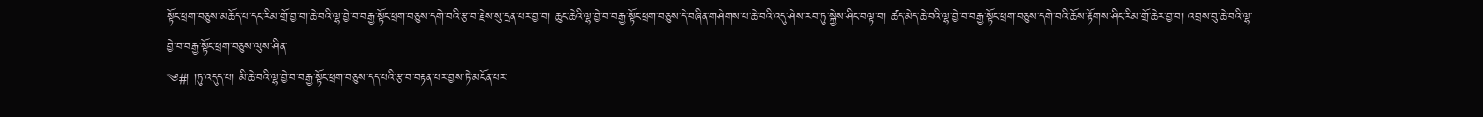སྟོང་ཕྲག་བཅུས་མཆོད་པ་དང་རིམ་གྲོ་བྱ་བ།་ཆེ་བའི་ལྷ་བྱེ་བ་བརྒྱ་སྟོང་ཕྲག་བཅུས་དགེ་བའི་རྩ་བ་རྗེས་སུ་དྲན་པར་བྱ་བ། ཆུང་ཆེའི་ལྷ་བྱེ་བ་བརྒྱ་སྟོང་ཕྲག་བཅུས་དེ་བཞིན་གཤེགས་པ་ཆེ་བའི་འདུ་ཤེས་རབ་ཏུ་སྐྱེས་ཤིང་བལྟ་བ། ཚད་མེད་ཆེ་བའི་ལྷ་བྱེ་བ་བརྒྱ་སྟོང་ཕྲག་བཅུས་དགེ་བའི་ཆོས་རྟོགས་ཤིང་རིམ་གྲོ་ཆེར་བྱ་བ། འབྲས་བུ་ཆེ་བའི་ལྷ་བྱེ་བ་བརྒྱ་སྟོང་ཕྲག་བཅུས་ལུས་ཤིན་
༄#། །ཏུ་འདུད་པ། མི་ཆེ་བའི་ལྷ་བྱེ་བ་བརྒྱ་སྟོང་ཕྲག་བཅུས་དད་པའི་རྩ་བ་བརྟན་པར་བྱས་ཏེ་མངོན་པར་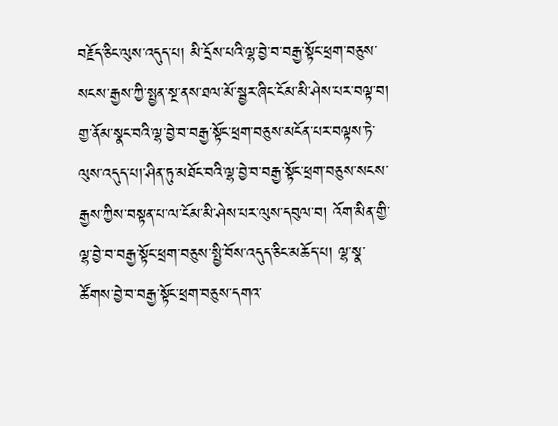བརྗོད་ཅིང་ལུས་འདུད་པ། མི་དྲོས་པའི་ལྷ་བྱེ་བ་བརྒྱ་སྟོང་ཕྲག་བཅུས་སངས་རྒྱས་ཀྱི་སྤྱན་སྔ་ནས་ཐལ་མོ་སྦྱར་ཞིང་ངོམ་མི་ཤེས་པར་བལྟ་བ། གྱ་ནོམ་སྣང་བའི་ལྷ་བྱེ་བ་བརྒྱ་སྟོང་ཕྲག་བཅུས་མངོན་པར་བལྟས་ཏེ་ལུས་འདུད་པ།་ཤིན་ཏུ་མཐོང་བའི་ལྷ་བྱེ་བ་བརྒྱ་སྟོང་ཕྲག་བཅུས་སངས་རྒྱས་ཀྱིས་བསྟན་པ་ལ་ངོམ་མི་ཤེས་པར་ལུས་དབུལ་བ། འོག་མིན་གྱི་ལྷ་བྱེ་བ་བརྒྱ་སྟོང་ཕྲག་བཅུས་སྤྱི་བོས་འདུད་ཅིང་མཆོད་པ། ལྷ་སྣ་ཚོགས་བྱེ་བ་བརྒྱ་སྟོང་ཕྲག་བཅུས་དགའ་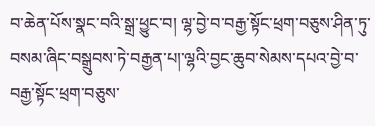བ་ཆེན་པོས་སྣང་བའི་སྒྲ་ཕྱུང་བ། ལྷ་བྱེ་བ་བརྒྱ་སྟོང་ཕྲག་བཅུས་ཤིན་ཏུ་བསམ་ཞིང་བསྒྲུབས་ཏེ་བརྒྱན་པ།་ལྷའི་བྱང་ཆུབ་སེམས་དཔའ་བྱེ་བ་བརྒྱ་སྟོང་ཕྲག་བཅུས་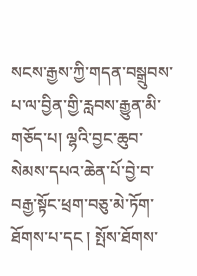སངས་རྒྱས་ཀྱི་གདན་བསྒྲུབས་པ་ལ་བྱིན་གྱི་རླབས་རྒྱུན་མི་གཅོད་པ། ལྷའི་བྱང་ཆུབ་སེམས་དཔའ་ཆེན་པོ་བྱེ་བ་བརྒྱ་སྟོང་ཕྲག་བཅུ་མེ་ཏོག་ཐོགས་པ་དང ། སྤོས་ཐོགས་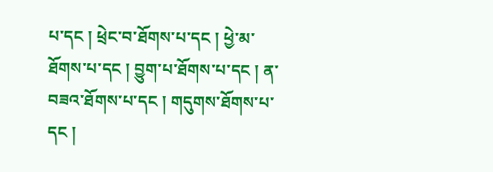པ་དང ། ཕྲེང་བ་ཐོགས་པ་དང ། ཕྱེ་མ་ཐོགས་པ་དང ། བྱུག་པ་ཐོགས་པ་དང ། ན་བཟའ་ཐོགས་པ་དང ། གདུགས་ཐོགས་པ་དང །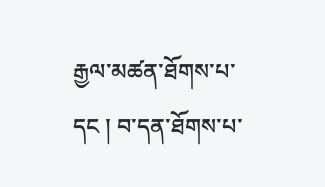རྒྱལ་མཚན་ཐོགས་པ་དང ། བ་དན་ཐོགས་པ་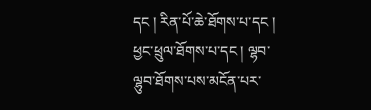དང ། རིན་པོ་ཆེ་ཐོགས་པ་དང ། ཕྱང་ཕྲུལ་ཐོགས་པ་དང ། ལྷབ་ལྷུབ་ཐོགས་པས་མངོན་པར་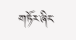གཏོར་ཞིང་